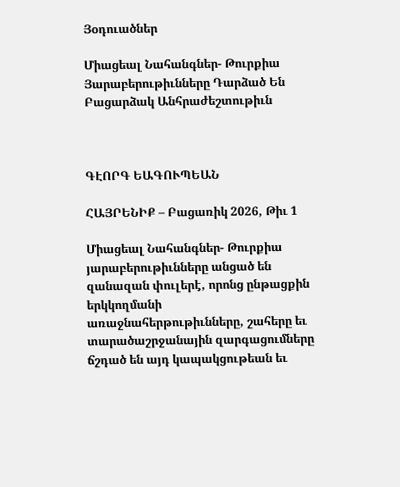Յօդուածներ

Միացեալ Նահանգներ- Թուրքիա Յարաբերութիւնները Դարձած Են Բացարձակ Անհրաժեշտութիւն



ԳԷՈՐԳ ԵԱԳՈՒՊԵԱՆ

ՀԱՅՐԵՆԻՔ – Բացառիկ 2026, Թիւ 1

Միացեալ Նահանգներ- Թուրքիա յարաբերութիւնները անցած են զանազան փուլերէ, որոնց ընթացքին երկկողմանի առաջնահերթութիւնները, շահերը եւ տարածաշրջանային զարգացումները ճշդած են այդ կապակցութեան եւ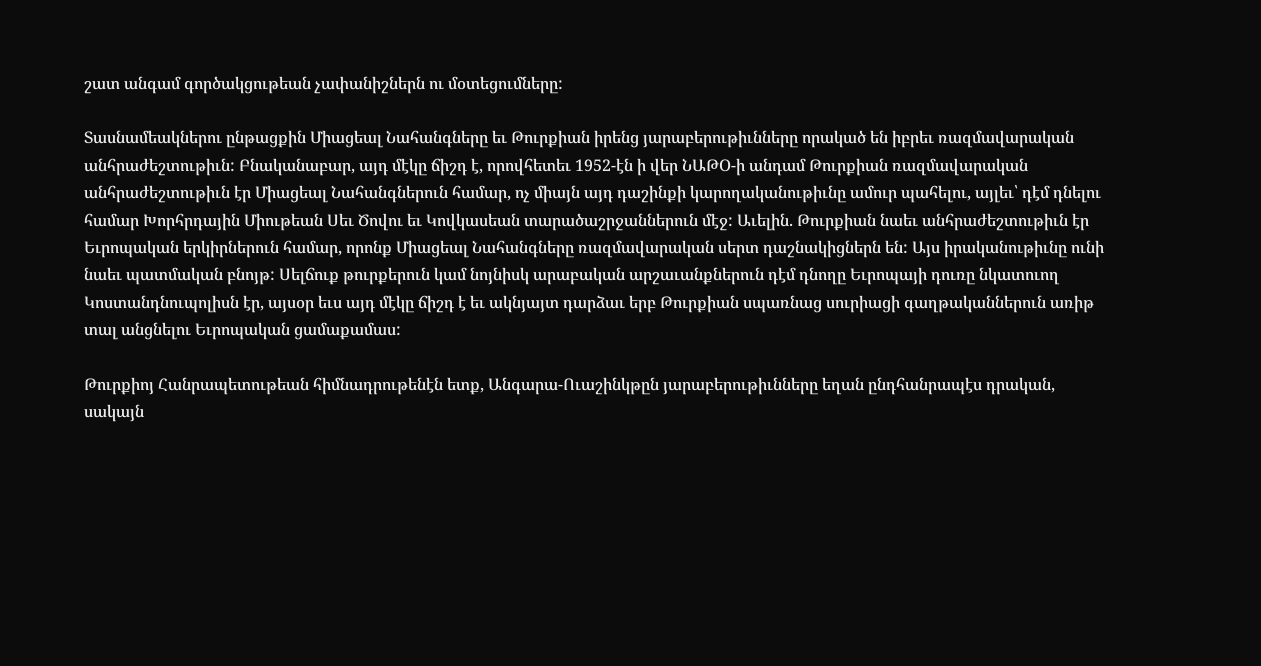շատ անգամ գործակցութեան չափանիշներն ու մօտեցումները:

Տասնամեակներու ընթացքին Միացեալ Նահանգները եւ Թուրքիան իրենց յարաբերութիւնները որակած են իբրեւ ռազմավարական անհրաժեշտութիւն: Բնականաբար, այդ մէկը ճիշդ է, որովհետեւ 1952-էն ի վեր ՆԱԹՕ-ի անդամ Թուրքիան ռազմավարական անհրաժեշտութիւն էր Միացեալ Նահանգներուն համար, ոչ միայն այդ դաշինքի կարողականութիւնը ամուր պահելու, այլեւ՝ դէմ դնելու համար Խորհրդային Միութեան Սեւ Ծովու եւ Կովկասեան տարածաշրջաններուն մէջ: Աւելին. Թուրքիան նաեւ անհրաժեշտութիւն էր Եւրոպական երկիրներուն համար, որոնք Միացեալ Նահանգները ռազմավարական սերտ դաշնակիցներն են: Այս իրականութիւնը ունի նաեւ պատմական բնոյթ: Սելճուք թուրքերուն կամ նոյնիսկ արաբական արշաւանքներուն դէմ դնողը Եւրոպայի դուռը նկատուող Կոստանդնուպոլիսն էր, այսօր եւս այդ մէկը ճիշդ է եւ ակնյայտ դարձաւ երբ Թուրքիան սպառնաց սուրիացի գաղթականներուն առիթ տալ անցնելու Եւրոպական ցամաքամաս:

Թուրքիոյ Հանրապետութեան հիմնադրութենէն ետք, Անգարա-Ուաշինկթըն յարաբերութիւնները եղան ընդհանրապէս դրական, սակայն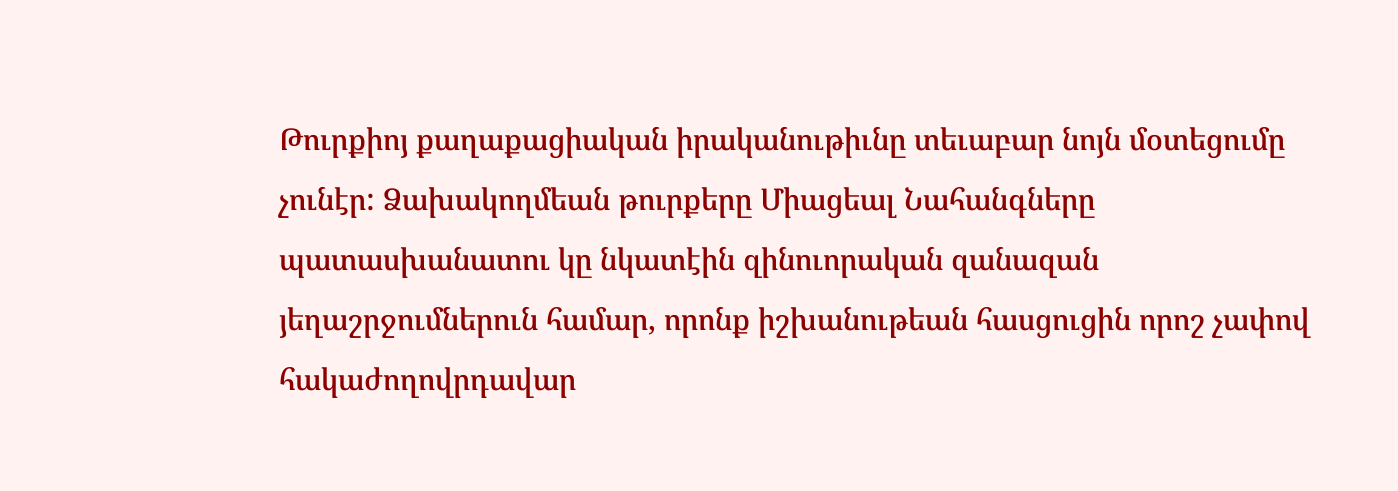Թուրքիոյ քաղաքացիական իրականութիւնը տեւաբար նոյն մօտեցումը չունէր: Ձախակողմեան թուրքերը Միացեալ Նահանգները պատասխանատու կը նկատէին զինուորական զանազան յեղաշրջումներուն համար, որոնք իշխանութեան հասցուցին որոշ չափով հակաժողովրդավար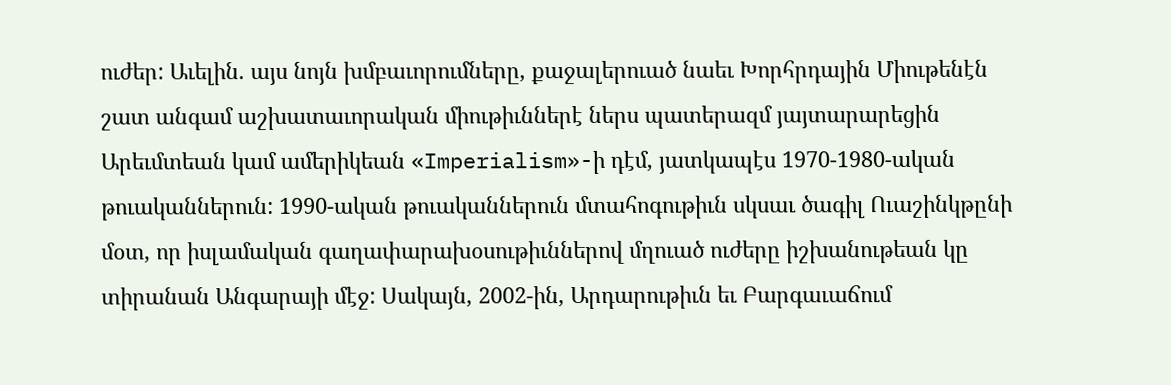ուժեր: Աւելին. այս նոյն խմբաւորումները, քաջալերուած նաեւ Խորհրդային Միութենէն շատ անգամ աշխատաւորական միութիւններէ ներս պատերազմ յայտարարեցին Արեւմտեան կամ ամերիկեան «Imperialism»-ի դէմ, յատկապէս 1970-1980-ական թուականներուն: 1990-ական թուականներուն մտահոգութիւն սկսաւ ծագիլ Ուաշինկթընի մօտ, որ իսլամական գաղափարախօսութիւններով մղուած ուժերը իշխանութեան կը տիրանան Անգարայի մէջ: Սակայն, 2002-ին, Արդարութիւն եւ Բարգաւաճում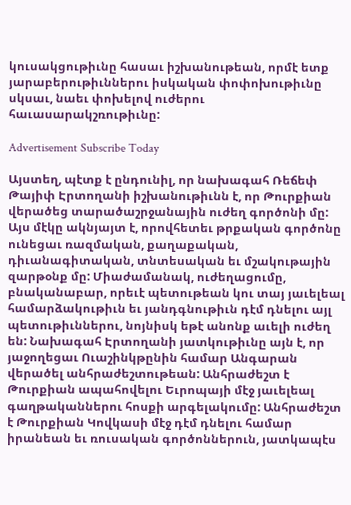կուսակցութիւնը հասաւ իշխանութեան, որմէ ետք յարաբերութիւններու իսկական փոփոխութիւնը սկսաւ, նաեւ փոխելով ուժերու հաւասարակշռութիւնը:

Advertisement Subscribe Today

Այստեղ, պէտք է ընդունիլ, որ նախագահ Ռեճեփ Թայիփ Էրտողանի իշխանութիւնն է, որ Թուրքիան վերածեց տարածաշրջանային ուժեղ գործոնի մը: Այս մէկը ակնյայտ է, որովհետեւ թրքական գործոնը ունեցաւ ռազմական, քաղաքական, դիւանագիտական, տնտեսական եւ մշակութային զարթօնք մը: Միաժամանակ, ուժեղացումը, բնականաբար, որեւէ պետութեան կու տայ յաւելեալ համարձակութիւն եւ յանդգնութիւն դէմ դնելու այլ պետութիւններու, նոյնիսկ եթէ անոնք աւելի ուժեղ են: Նախագահ Էրտողանի յատկութիւնը այն է, որ յաջողեցաւ Ուաշինկթընին համար Անգարան վերածել անհրաժեշտութեան: Անհրաժեշտ է Թուրքիան ապահովելու Եւրոպայի մէջ յաւելեալ գաղթականներու հոսքի արգելակումը: Անհրաժեշտ է Թուրքիան Կովկասի մէջ դէմ դնելու համար իրանեան եւ ռուսական գործոններուն, յատկապէս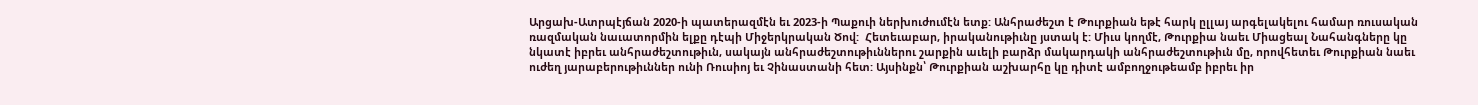Արցախ-Ատրպէյճան 2020-ի պատերազմէն եւ 2023-ի Պաքուի ներխուժումէն ետք: Անհրաժեշտ է Թուրքիան եթէ հարկ ըլլայ արգելակելու համար ռուսական ռազմական նաւատորմին ելքը դէպի Միջերկրական Ծով:  Հետեւաբար, իրականութիւնը յստակ է: Միւս կողմէ, Թուրքիա նաեւ Միացեալ Նահանգները կը նկատէ իբրեւ անհրաժեշտութիւն, սակայն անհրաժեշտութիւններու շարքին աւելի բարձր մակարդակի անհրաժեշտութիւն մը, որովհետեւ Թուրքիան նաեւ ուժեղ յարաբերութիւններ ունի Ռուսիոյ եւ Չինաստանի հետ: Այսինքն՝ Թուրքիան աշխարհը կը դիտէ ամբողջութեամբ իբրեւ իր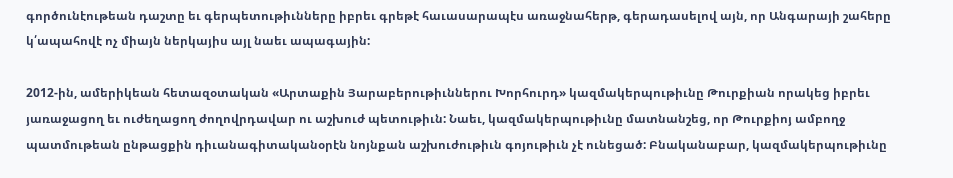գործունէութեան դաշտը եւ գերպետութիւնները իբրեւ գրեթէ հաւասարապէս առաջնահերթ, գերադասելով այն, որ Անգարայի շահերը կ՛ապահովէ ոչ միայն ներկայիս այլ նաեւ ապագային:

2012-ին, ամերիկեան հետազօտական «Արտաքին Յարաբերութիւններու Խորհուրդ» կազմակերպութիւնը Թուրքիան որակեց իբրեւ յառաջացող եւ ուժեղացող ժողովրդավար ու աշխուժ պետութիւն: Նաեւ, կազմակերպութիւնը մատնանշեց, որ Թուրքիոյ ամբողջ պատմութեան ընթացքին դիւանագիտականօրէն նոյնքան աշխուժութիւն գոյութիւն չէ ունեցած: Բնականաբար, կազմակերպութիւնը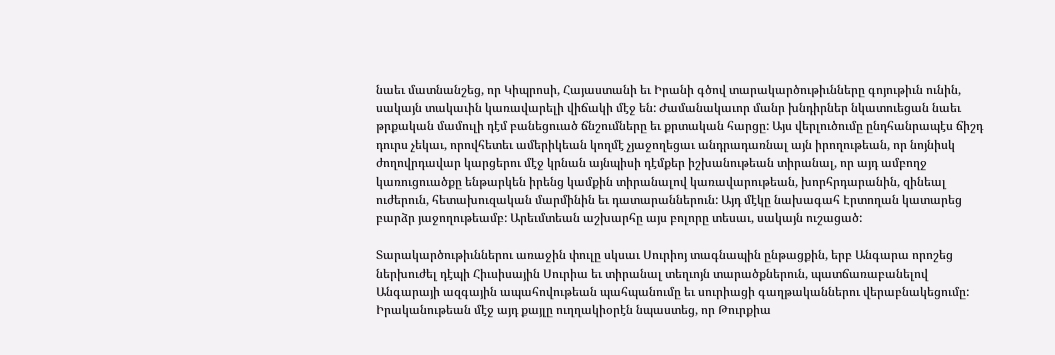նաեւ մատնանշեց, որ Կիպրոսի, Հայաստանի եւ Իրանի գծով տարակարծութիւնները գոյութիւն ունին, սակայն տակաւին կառավարելի վիճակի մէջ են: Ժամանակաւոր մանր խնդիրներ նկատուեցան նաեւ թրքական մամուլի դէմ բանեցուած ճնշումները եւ քրտական հարցը: Այս վերլուծումը ընդհանրապէս ճիշդ դուրս չեկաւ, որովհետեւ ամերիկեան կողմէ չյաջողեցաւ անդրադառնալ այն իրողութեան, որ նոյնիսկ ժողովրդավար կարցերու մէջ կրնան այնպիսի դէմքեր իշխանութեան տիրանալ, որ այդ ամբողջ կառուցուածքը ենթարկեն իրենց կամքին տիրանալով կառավարութեան, խորհրդարանին, զինեալ ուժերուն, հետախուզական մարմինին եւ դատարաններուն: Այդ մէկը նախագահ Էրտողան կատարեց բարձր յաջողութեամբ: Արեւմտեան աշխարհը այս բոլորը տեսաւ, սակայն ուշացած:

Տարակարծութիւններու առաջին փուլը սկսաւ Սուրիոյ տագնապին ընթացքին, երբ Անգարա որոշեց ներխուժել դէպի Հիւսիսային Սուրիա եւ տիրանալ տեղւոյն տարածքներուն, պատճառաբանելով Անգարայի ազգային ապահովութեան պահպանումը եւ սուրիացի գաղթականներու վերաբնակեցումը: Իրականութեան մէջ այդ քայլը ուղղակիօրէն նպաստեց, որ Թուրքիա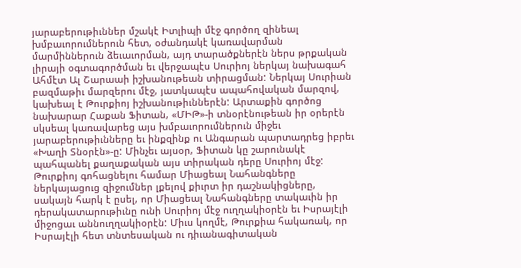յարաբերութիւններ մշակէ Իտլիպի մէջ գործող զինեալ խմբաւորումներուն հետ, օժանդակէ կառավարման մարմիններուն ձեւաւորման, այդ տարածքներէն ներս թրքական լիրայի օգտագործման եւ վերջապէս Սուրիոյ ներկայ նախագահ Ահմէտ Ալ Շարաաի իշխանութեան տիրացման: Ներկայ Սուրիան բազմաթիւ մարզերու մէջ, յատկապէս ապահովական մարզով, կախեալ է Թուրքիոյ իշխանութիւններէն: Արտաքին գործոց նախարար Հաքան Ֆիտան, «ՄԻԹ»-ի տնօրէնութեան իր օրերէն սկսեալ կառավարեց այս խմբաւորումներուն միջեւ յարաբերութիւնները եւ ինքզինք ու Անգարան պարտադրեց իբրեւ «Խաղի Տնօրէն»-ը: Մինչեւ այսօր, Ֆիտան կը շարունակէ պահպանել քաղաքական այս տիրական դերը Սուրիոյ մէջ: Թուրքիոյ գոհացնելու համար Միացեալ Նահանգները ներկայացուց զիջումներ լքելով քիւրտ իր դաշնակիցները, սակայն հարկ է ըսել, որ Միացեալ Նահանգները տակաւին իր դերակատարութիւնը ունի Սուրիոյ մէջ ուղղակիօրէն եւ Իսրայէլի միջոցաւ աննուղղակիօրէն: Միւս կողմէ, Թուրքիա հակառակ, որ Իսրայէլի հետ տնտեսական ու դիւանագիտական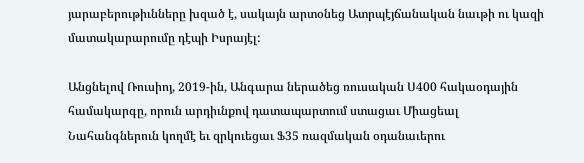յարաբերութիւնները խզած է, սակայն արտօնեց Ատրպէյճանական նաւթի ու կազի մատակարարումը դէպի Իսրայէլ:

Անցնելով Ռուսիոյ, 2019-ին, Անգարա ներածեց ռուսական Ս400 հակաօդային համակարգը, որուն արդիւնքով դատապարտում ստացաւ Միացեալ Նահանգներուն կողմէ եւ զրկուեցաւ Ֆ35 ռազմական օդանաւերու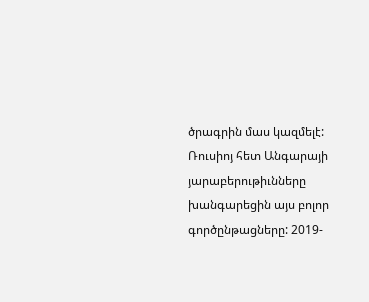ծրագրին մաս կազմելէ: Ռուսիոյ հետ Անգարայի յարաբերութիւնները խանգարեցին այս բոլոր գործընթացները: 2019-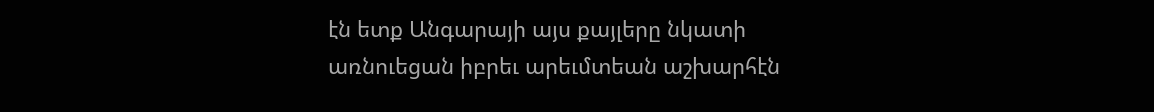էն ետք Անգարայի այս քայլերը նկատի առնուեցան իբրեւ արեւմտեան աշխարհէն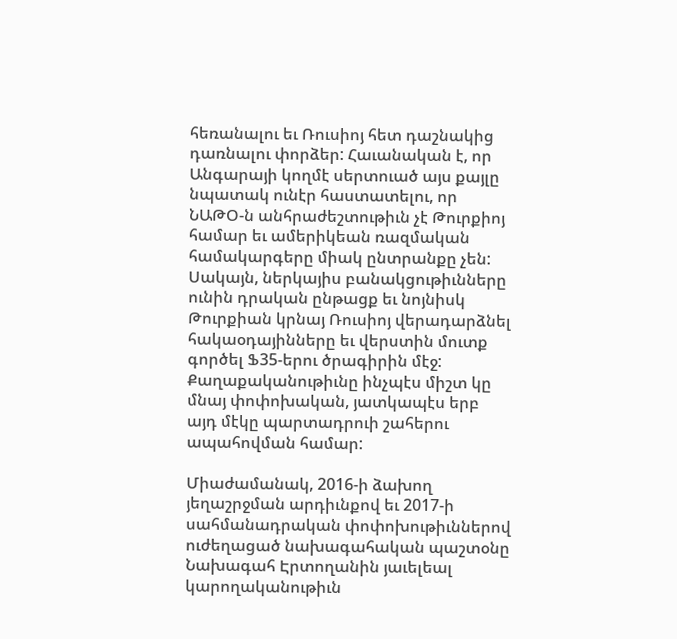հեռանալու եւ Ռուսիոյ հետ դաշնակից դառնալու փորձեր: Հաւանական է, որ Անգարայի կողմէ սերտուած այս քայլը նպատակ ունէր հաստատելու, որ ՆԱԹՕ-ն անհրաժեշտութիւն չէ Թուրքիոյ համար եւ ամերիկեան ռազմական համակարգերը միակ ընտրանքը չեն: Սակայն, ներկայիս բանակցութիւնները ունին դրական ընթացք եւ նոյնիսկ Թուրքիան կրնայ Ռուսիոյ վերադարձնել հակաօդայինները եւ վերստին մուտք գործել Ֆ35-երու ծրագիրին մէջ: Քաղաքականութիւնը ինչպէս միշտ կը մնայ փոփոխական, յատկապէս երբ այդ մէկը պարտադրուի շահերու ապահովման համար:

Միաժամանակ, 2016-ի ձախող յեղաշրջման արդիւնքով եւ 2017-ի սահմանադրական փոփոխութիւններով ուժեղացած նախագահական պաշտօնը Նախագահ Էրտողանին յաւելեալ կարողականութիւն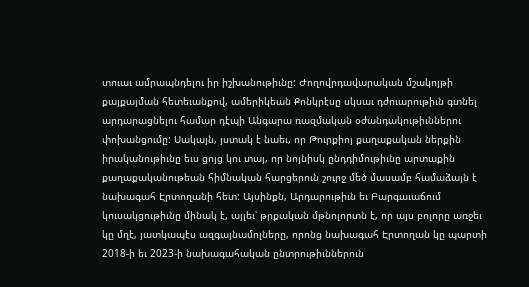տուաւ ամրապնդելու իր իշխանութիւնը: Ժողովրդավարական մշակոյթի քայքայման հետեւանքով, ամերիկեան Քոնկրէսը սկսաւ դժուարութիւն գտնել արդարացնելու համար դէպի Անգարա ռազմական օժանդակութիւններու փոխանցումը: Սակայն, յստակ է նաեւ, որ Թուրքիոյ քաղաքական ներքին իրականութիւնը եւս ցոյց կու տայ, որ նոյնիսկ ընդդիմութիւնը արտաքին քաղաքականութեան հիմնական հարցերուն շուրջ մեծ մասամբ համաձայն է նախագահ Էրտողանի հետ: Այսինքն, Արդարութիւն եւ Բարգաւաճում կուսակցութիւնը մինակ է, այլեւ՝ թրքական մթնոլորտն է, որ այս բոլորը առջեւ կը մղէ, յատկապէս ազգայնամոլները, որոնց նախագահ Էրտողան կը պարտի 2018-ի եւ 2023-ի նախագահական ընտրութիւններուն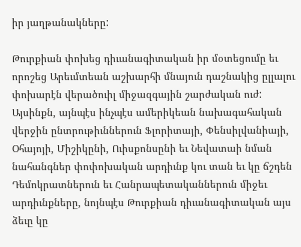իր յաղթանակները:

Թուրքիան փոխեց դիւանագիտական իր մօտեցումը եւ որոշեց Արեւմտեան աշխարհի մնայուն դաշնակից ըլլալու փոխարէն վերածուիլ միջազգային շարժական ուժ: Այսինքն, այնպէս ինչպէս ամերիկեան նախագահական վերջին ընտրութիւններուն Ֆլորիտայի, Փենսիլվանիայի, Օհայոյի, Միշիկընի, Ուիսքոնսընի եւ Նեվատաի նման նահանգներ փոփոխական արդիւնք կու տան եւ կը ճշդեն Դեմոկրատներուն եւ Հանրապետականներուն միջեւ արդիւնքները, նոյնպէս Թուրքիան դիւանագիտական այս ձեւը կը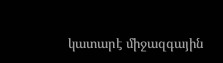կատարէ միջազգային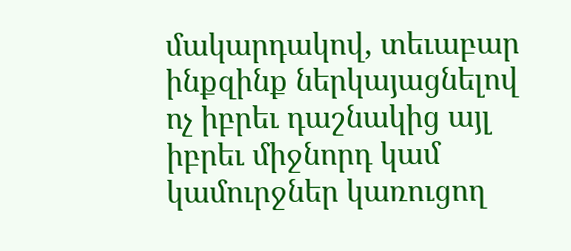մակարդակով, տեւաբար ինքզինք ներկայացնելով ոչ իբրեւ դաշնակից այլ իբրեւ միջնորդ կամ կամուրջներ կառուցող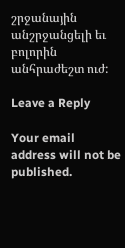շրջանային անշրջանցելի եւ բոլորին անհրաժեշտ ուժ:

Leave a Reply

Your email address will not be published.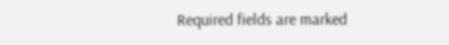Required fields are marked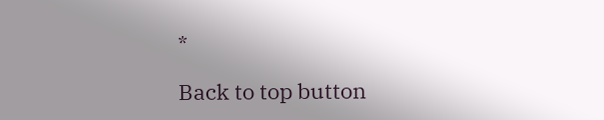*

Back to top button